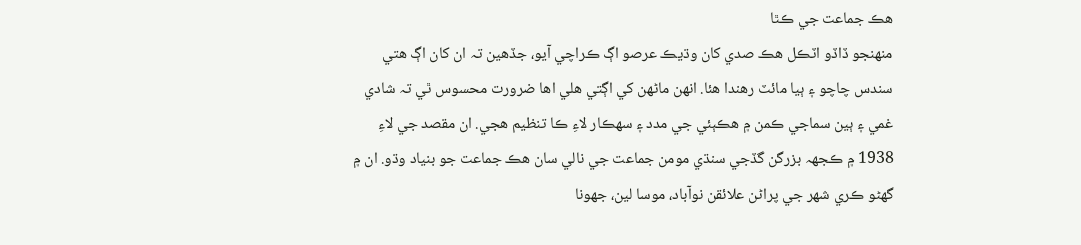هڪ جماعت جي ڪٿا
منھنجو ڏاڏو اٽڪل هڪ صدي کان وڌيڪ عرصو اڳ ڪراچي آيو، جڏهين تہ ان کان اڳ هتي سندس چاچو ۽ ٻيا مائٽ رهندا هئا. انھن ماڻھن کي اڳتي هلي اها ضرورت محسوس ٿي تہ شادي غمي ۽ ٻين سماجي ڪمن ۾ هڪٻئي جي مدد ۽ سھڪار لاءِ ڪا تنظيم هجي. ان مقصد جي لاءِ 1938 ۾ ڪجهہ بزرگن گڏجي سنڌي مومن جماعت جي نالي سان هڪ جماعت جو بنياد وڌو. ان ۾ گهڻو ڪري شھر جي پراڻن علائقن نوآباد، موسا لين، جهونا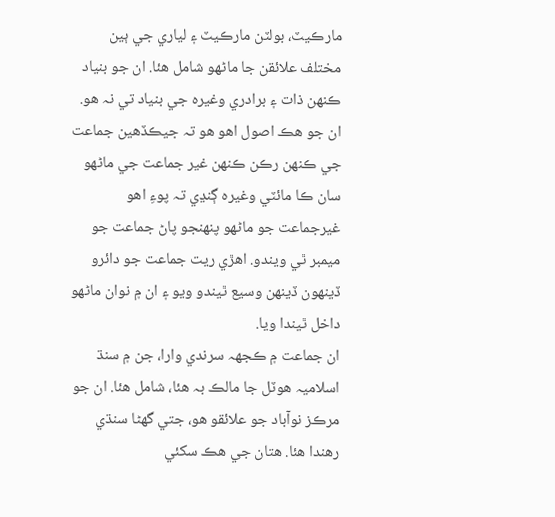مارڪيٽ، بولٽن مارڪيٽ ۽ لياري جي ٻين مختلف علائقن جا ماڻھو شامل هئا. ان جو بنياد ڪنھن ذات ۽ برادري وغيرہ جي بنياد تي نہ هو. ان جو هڪ اصول اهو هو تہ جيڪڏهين جماعت جي ڪنھن رڪن ڪنھن غير جماعت جي ماڻھو سان ڪا مائٽي وغيرہ ڳنڍي تہ پوءِ اهو غيرجماعت جو ماڻھو پنھنجو پاڻ جماعت جو ميمبر ٿي ويندو. اهڙي ريت جماعت جو دائرو ڏينھون ڏينھن وسيع ٿيندو ويو ۽ ان ۾ نوان ماڻھو داخل ٿيندا ويا.
ان جماعت ۾ ڪجهہ سرندي وارا، جن ۾ سنڌ اسلاميہ هوٽل جا مالڪ بہ هئا، شامل هئا. ان جو مرڪز نوآباد جو علائقو هو، جتي گهڻا سنڌي رهندا هئا. هتان جي هڪ سکئي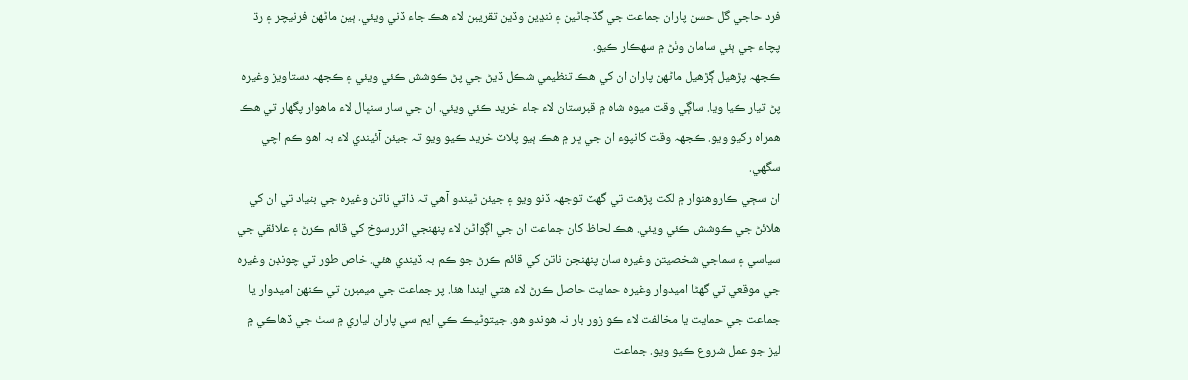فرد حاجي گل حسن پاران جماعت جي گڏجاڻين ۽ ننڍين وڏين تقريبن لاء هڪ جاء ڏني ويئي. ٻين ماڻھن فرنيچر ۽ رڌ پچاء جي ٻئي سامان وٺڻ ۾ سھڪار ڪيو.
ڪجهہ پڙهيل ڳڙهيل ماڻھن پاران ان کي هڪ تنظيمي شڪل ڏيڻ جي پڻ ڪوشش ڪئي ويئي ۽ ڪجهہ دستاويز وغيرہ پڻ تيار ڪيا ويا. ساڳي وقت ميوه شاه ۾ قبرستان لاء جاء خريد ڪئي ويئي. ان جي سار سنڀال لاء ماهوار پگهار تي هڪ همراه رکيو ويو. ڪجهہ وقت کانپوء ان جي ڀر ۾ هڪ ٻيو پلاٽ خريد ڪيو ويو تہ جيئن آئيندي لاء بہ اهو ڪم اچي سگهي.
ان سڄي ڪاروهنوار ۾ لکت پڙهت تي گهٽ توجھہ ڏنو ويو ۽ جيئن ٿيندو آهي تہ ذاتي ناتن وغيرہ جي بنياد تي ان کي هلائڻ جي ڪوشش ڪئي ويئي. هڪ لحاظ کان جماعت ان جي اڳواڻن لاء پنھنجي اثررسوخ کي قائم ڪرڻ ۽ علائقي جي سياسي ۽ سماجي شخصيتن وغيرہ سان پنھنجن ناتن کي قائم ڪرڻ جو ڪم بہ ڏيندي هئي. خاص طور تي چونڊن وغيرہ جي موقعي تي گهڻا اميدوار وغيرہ حمايت حاصل ڪرڻ لاء هتي ايندا هئا. پر جماعت جي ميمبرن تي ڪنھن اميدوار يا جماعت جي حمايت يا مخالفت لاء ڪو زور بار نہ هوندو هو. جيتوڻيڪ ڪي ايم سي پاران لياري ۾ سٺ جي ڏهاڪي ۾ ليز جو عمل شروع ڪيو ويو. جماعت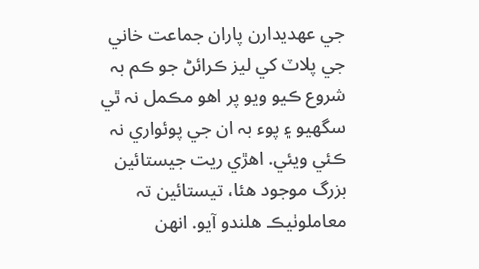جي عھديدارن پاران جماعت خاني جي پلاٽ کي ليز ڪرائڻ جو ڪم بہ شروع ڪيو ويو پر اهو مڪمل نہ ٿي سگهيو ۽ پوء بہ ان جي پوئواري نہ ڪئي ويئي. اهڙي ريت جيستائين بزرگ موجود هئا، تيستائين تہ معاملوٺيڪ هلندو آيو. انھن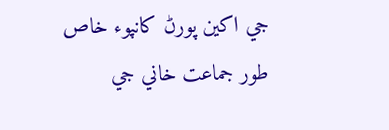جي اکين پورڻ کانپوء خاص طور جماعت خاني جي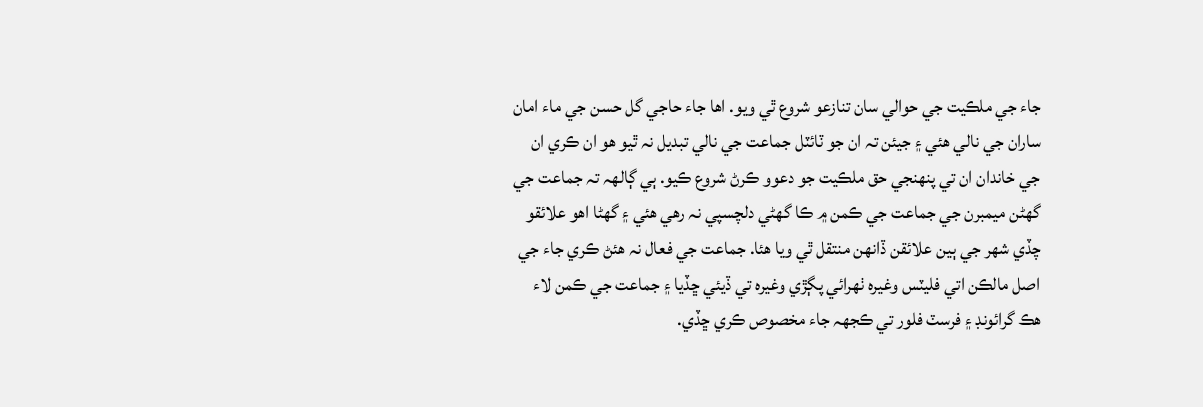جاء جي ملڪيت جي حوالي سان تنازعو شروع ٿي ويو. اها جاء حاجي گل حسن جي ماء امان ساران جي نالي هئي ۽ جيئن تہ ان جو ٽائٽل جماعت جي نالي تبديل نہ ٿيو هو ان ڪري ان جي خاندان ان تي پنھنجي حق ملڪيت جو دعوو ڪرڻ شروع ڪيو. ٻي ڳالھہ تہ جماعت جي گهڻن ميمبرن جي جماعت جي ڪمن ۾ ڪا گهڻي دلچسپي نہ رهي هئي ۽ گهڻا اهو علائقو چڏي شھر جي ٻين علائقن ڏانھن منتقل ٿي ويا هئا. جماعت جي فعال نہ هئڻ ڪري جاء جي اصل مالڪن اتي فليٽس وغيرہ ٺھرائي پڳڙي وغيرہ تي ڏيئي ڇڏيا ۽ جماعت جي ڪمن لاء هڪ گرائونڊ ۽ فرسٽ فلور تي ڪجهہ جاء مخصوص ڪري ڇڏي.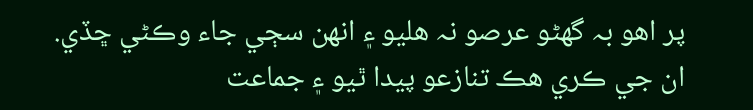پر اهو بہ گهڻو عرصو نہ هليو ۽ انھن سڄي جاء وڪڻي ڇڏي.
ان جي ڪري هڪ تنازعو پيدا ٿيو ۽ جماعت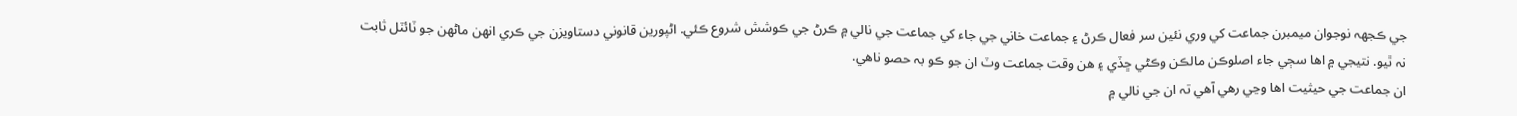جي ڪجهہ نوجوان ميمبرن جماعت کي وري نئين سر فعال ڪرڻ ۽ جماعت خاني جي جاء کي جماعت جي نالي ۾ ڪرڻ جي ڪوشش شروع ڪئي. اڻپورين قانوني دستاويزن جي ڪري انھن ماڻھن جو ٽائٽل ثابت نہ ٿيو. نتيجي ۾ اها سڄي جاء اصلوڪن مالڪن وڪڻي ڇڏي ۽ هن وقت جماعت وٽ ان جو ڪو بہ حصو ناهي.
ان جماعت جي حيثيت اها وڃي رهي آهي تہ ان جي نالي ۾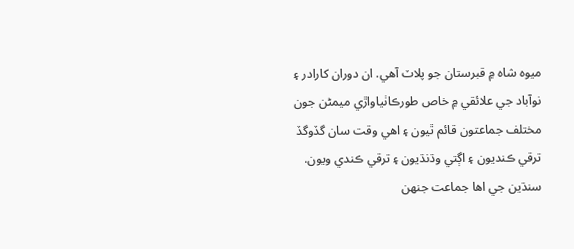ميوه شاه ۾ قبرستان جو پلاٽ آهي. ان دوران کارادر ۽ نوآباد جي علائقي ۾ خاص طورڪاٺياواڙي ميمڻن جون مختلف جماعتون قائم ٿيون ۽ اهي وقت سان گڏوگڏ ترقي ڪنديون ۽ اڳتي وڌنڌيون ۽ ترقي ڪندي ويون. سنڌين جي اها جماعت جنھن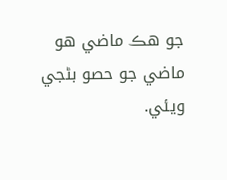جو هڪ ماضي هو ماضي جو حصو بڻجي ويئي.